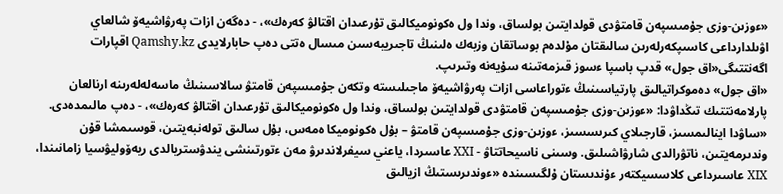«ءوزىن-وزى جۇمىسپەن قامتۋدى قولدايتىن بولساق، وندا ول ەكونوميكالىق تۇرعىدان اقتالۋ كەرەك»، - دەگەن ازات پەرۋاشيەۆ شالعاي اۋىلدارداعى كاسىپكەرلەرىن سالىقتان مۇلدەم بوساتقان وزبەك ەلىنىڭ تاجىريبەسىن مىسال ەتتى دەپ حابارلايدى Qamshy.kz اقپارات اگەنتتىگى«اق جول» قدپ باسپا ءسوز قىزمەتىنە سۇيەنە وتىرىپ.
«اق جول» دەموكراتيالىق پارتياسىنىڭ ءتوراعاسى ازات پەرۋاشيەۆ ماجىلىستە وتكەن جۇمىسپەن قامتۋ سالاسىنىڭ ماسەلەلەرىنە ارنالعان پارلامەنتتىك تىڭداۋدا: «ءوزىن-وزى جۇمىسپەن قامتۋدى قولدايتىن بولساق، وندا ول ەكونوميكالىق تۇرعىدان اقتالۋ كەرەك»، - دەپ مالىمدەدى.
«ساۋدا اينالىمسىز، قارجىلاي كىرىسسىز، ءوزىن-وزى جۇمىسپەن قامتۋ – بۇل ەكونوميكا ەمەس، بۇل سالىق تولەنبەيتىن، قوسىمشا قۇن وندىرمەيتىن، ناتۋرالدى شارۋاشىلىق. وسىنى ناسيحاتتاۋ - XXI عاسىردا، ياعني سيفرلاندىرۋ مەن ءتورتىنشى يندۋستريالدى ريەۆوليۋسيا زامانىندا، XIX عاسىرداعى كلاسسيكتەر ءۇندىستان ۇلگىسىندە «ءوندىرىستىڭ ازيالىق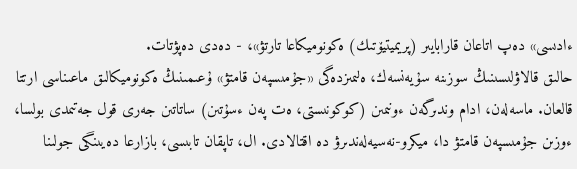ءادىسى» دەپ اتاعان قارابايىر (پريميتيۆتىك) ەكونوميكاعا تارتۋ»، - دەدى دەپۋتات.
حالىق قالاۋلىسىنىڭ سوزىنە سۇيەنسەك، ەلىمىزدەگى «جۇمىسپەن قامتۋ» ۇعىمىنىڭ ەكونوميكالىق ماعىناسى ارتتا قالعان. ماسەلەن، ادام وندىرگەن ءونىمىن (كوكونىستى، ەت پەن ءسۇتىن) ساتاتىن جەرى قول جەتىمدى بولسا، ءوزىن جۇمىسپەن قامتۋ دا، ميكرو-نەسيەلەندىرۋ دە اقتالادى. ال، تاپقان تابىسى، بازارعا دەيىنگى جولىنا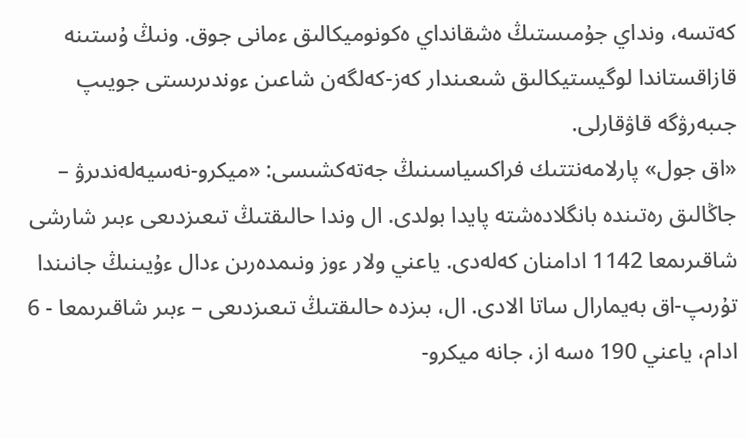كەتسە، ونداي جۇمىستىڭ ەشقانداي ەكونوميكالىق ءمانى جوق. ونىڭ ۇستىنە قازاقستاندا لوگيستيكالىق شىعىندار كەز-كەلگەن شاعىن ءوندىرىستى جويىپ جىبەرۋگە قاۋقارلى.
«اق جول» پارلامەنتتىك فراكسياسىنىڭ جەتەكشىسى: «ميكرو-نەسيەلەندىرۋ – جاڭالىق رەتىندە بانگلادەشتە پايدا بولدى. ال وندا حالىقتىڭ تىعىزدىعى ءبىر شارشى شاقىرىمعا 1142 ادامنان كەلەدى. ياعني ولار ءوز ونىمدەرىن ءدال ءۇيىنىڭ جانىندا تۇرىپ-اق بەيمارال ساتا الادى. ال، بىزدە حالىقتىڭ تىعىزدىعى – ءبىر شاقىرىمعا - 6 ادام، ياعني 190 ەسە از، جانە ميكرو-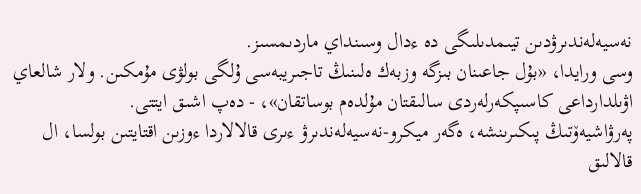نەسيەلەندىرۋدىن تيىمدىلىگى دە ءدال وسىنداي ماردىمسىز.
وسى ورايدا، «بۇل جاعىنان بىزگە وزبەك ەلىنىڭ تاجىريبەسى ۇلگى بولۋى مۇمكىن. ولار شالعاي اۋىلدارداعى كاسىپكەرلەردى سالىقتان مۇلدەم بوساتقان»، - دەپ اشىق ايتتى.
پەرۋاشيەۆتىڭ پىكىرىنشە، ەگەر ميكرو-نەسيەلەندىرۋ ءىرى قالالاردا ءوزىن اقتايتىن بولسا، ال قالالىق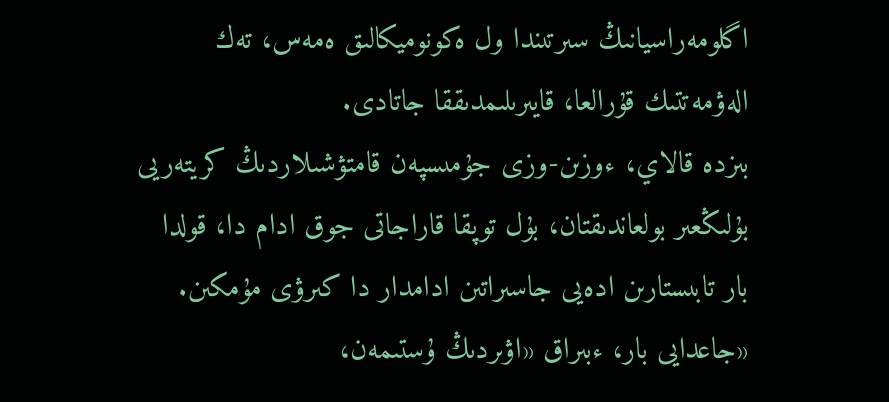اگلومەراسيانىڭ سىرتىندا ول ەكونوميكالىق ەمەس، تەك الەۋمەتتىك قۇرالعا، قايىرىلىمدىققا جاتادى.
بىزدە قالاي، ءوزىن-وزى جۇمىسپەن قامتۋشىلاردىڭ كريتەريى بۇلىڭعىر بولعاندىقتان، بۇل توپقا قاراجاتى جوق ادام دا، قولدا بار تابىستارىن ادەيى جاسىراتىن ادامدار دا كىرۋى مۇمكىن.
«جاعدايى بار، ءبىراق «اۋىردىڭ ۇستىمەن،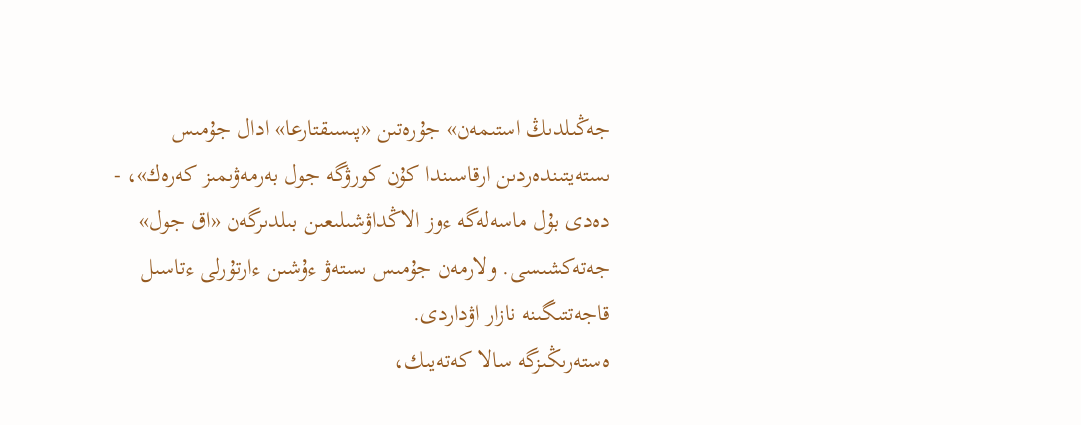جەڭىلدىڭ استىمەن» جۇرەتىن «پىسىقتارعا» ادال جۇمىس ىستەيتىندەردىن ارقاسىندا كۇن كورۋگە جول بەرمەۋىمىز كەرەك»، - دەدى بۇل ماسەلەگە ءوز الاڭداۋشىلىعىن بىلدىرگەن «اق جول» جەتەكشىسى. ولارمەن جۇمىس ىستەۋ ءۇشىن ءارتۇرلى ءتاسىل قاجەتتىگىنە نازار اۋداردى.
ەستەرىڭىزگە سالا كەتەيىك،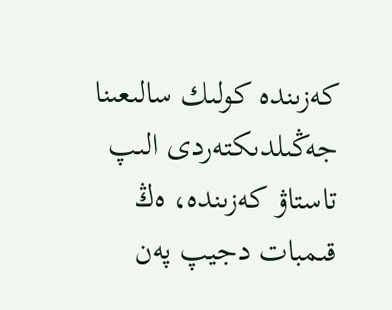كەزىندە كولىك سالىعىنا جەڭىلدىكتەردى الىپ تاستاۋ كەزىندە، ەڭ قىمبات دجيپ پەن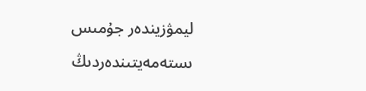ليمۋزيندەر جۇمىس ىستەمەيتىندەردىڭ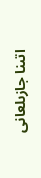اتىنا جازىلعانى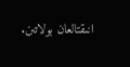انىقتالعان بولاتىن.